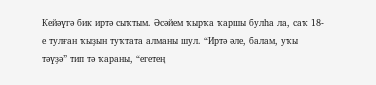Кейәүгә бик иртә сыҡтым. Әсәйем ҡырҡа ҡаршы булһа ла, саҡ 18-е тулған ҡыҙын туҡтата алманы шул. “Иртә әле, балам, уҡы тәүҙә” тип тә ҡараны, “егетең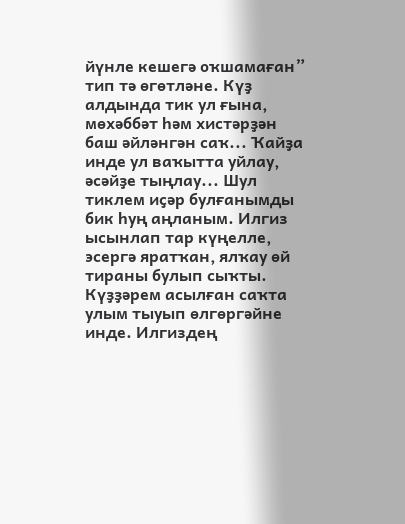йүнле кешегә оҡшамаған” тип тә өгөтләне. Күҙ алдында тик ул ғына, мөхәббәт һәм хистәрҙән баш әйләнгән саҡ... Ҡайҙа инде ул ваҡытта уйлау, әсәйҙе тыңлау... Шул тиклем иҫәр булғанымды бик һуң аңланым. Илгиз ысынлап тар күңелле, эсергә яратҡан, ялҡау өй тираны булып сыҡты. Күҙҙәрем асылған саҡта улым тыуып өлгөргәйне инде. Илгиздең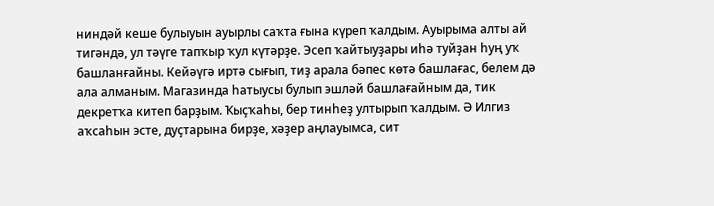ниндәй кеше булыуын ауырлы саҡта ғына күреп ҡалдым. Ауырыма алты ай тигәндә, ул тәүге тапҡыр ҡул күтәрҙе. Эсеп ҡайтыуҙары иһә туйҙан һуң уҡ башланғайны. Кейәүгә иртә сығып, тиҙ арала бәпес көтә башлағас, белем дә ала алманым. Магазинда һатыусы булып эшләй башлағайным да, тик декретҡа китеп барҙым. Ҡыҫҡаһы, бер тинһеҙ ултырып ҡалдым. Ә Илгиз аҡсаһын эсте, дуҫтарына бирҙе, хәҙер аңлауымса, сит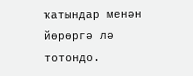ҡатындар менән йөрөргә лә тотондо.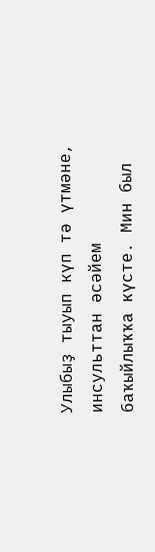Улыбыҙ тыуып күп тә үтмәне, инсульттан әсәйем баҡыйлыҡҡа күсте. Мин был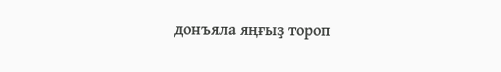донъяла яңғыҙ тороп